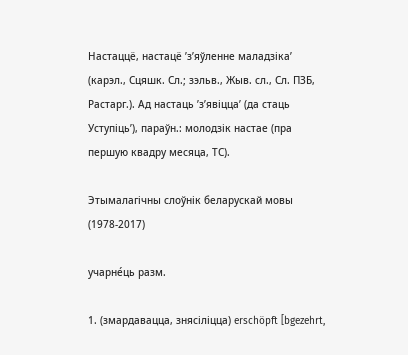Настаццё, настацё ’з’яўленне маладзіка’ (карэл., Сцяшк. Сл.; зэльв., Жыв. сл., Сл. ПЗБ, Растарг.). Ад настаць ’з’явіцца’ (да стаць Уступіць’), параўн.: молодзік настае (пра першую квадру месяца, ТС).

Этымалагічны слоўнік беларускай мовы (1978-2017)

учарне́ць разм.

1. (змардавацца, знясіліцца) erschöpft [bgezehrt,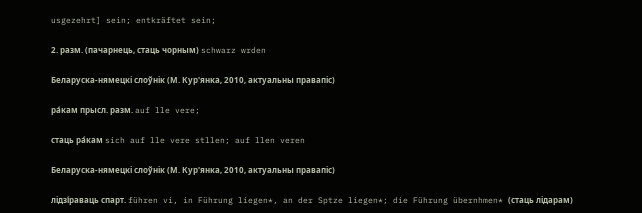usgezehrt] sein; entkräftet sein;

2. разм. (пачарнець, стаць чорным) schwarz wrden

Беларуска-нямецкі слоўнік (М. Кур'янка, 2010, актуальны правапіс)

ра́кам прысл. разм. auf lle vere;

стаць ра́кам sich auf lle vere stllen; auf llen veren

Беларуска-нямецкі слоўнік (М. Кур'янка, 2010, актуальны правапіс)

лідзі́раваць спарт. führen vi, in Führung liegen*, an der Sptze liegen*; die Führung übernhmen* (стаць лідарам)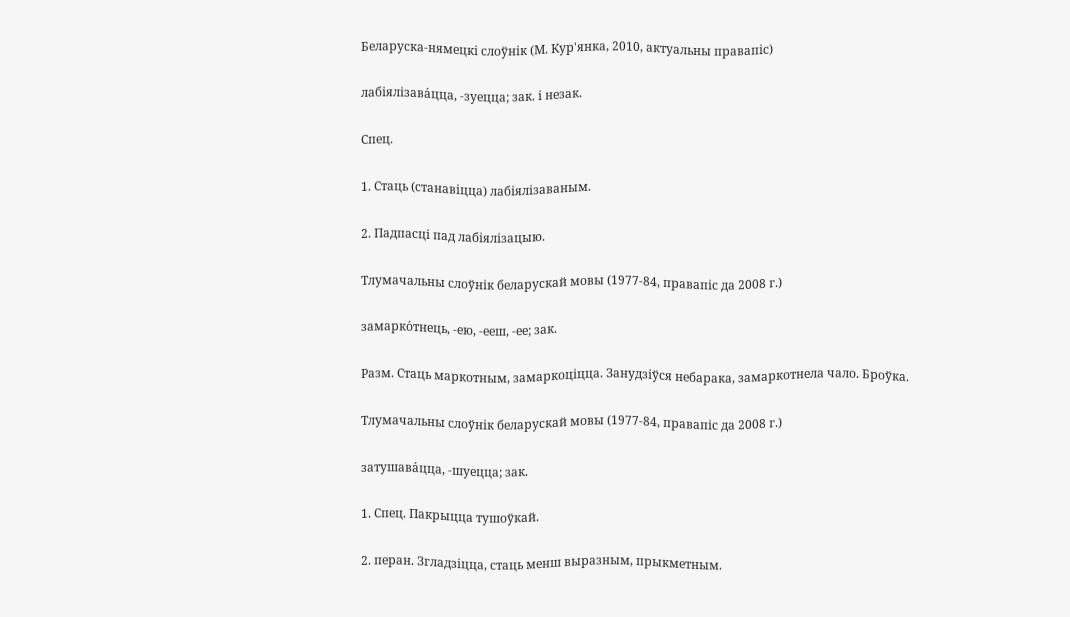Беларуска-нямецкі слоўнік (М. Кур'янка, 2010, актуальны правапіс)

лабіялізава́цца, ‑зуецца; зак. і незак.

Спец.

1. Стаць (станавіцца) лабіялізаваным.

2. Падпасці пад лабіялізацыю.

Тлумачальны слоўнік беларускай мовы (1977-84, правапіс да 2008 г.)

замарко́тнець, ‑ею, ‑ееш, ‑ее; зак.

Разм. Стаць маркотным, замаркоціцца. Занудзіўся небарака, замаркотнела чало. Броўка.

Тлумачальны слоўнік беларускай мовы (1977-84, правапіс да 2008 г.)

затушава́цца, ‑шуецца; зак.

1. Спец. Пакрыцца тушоўкай.

2. перан. Згладзіцца, стаць менш выразным, прыкметным.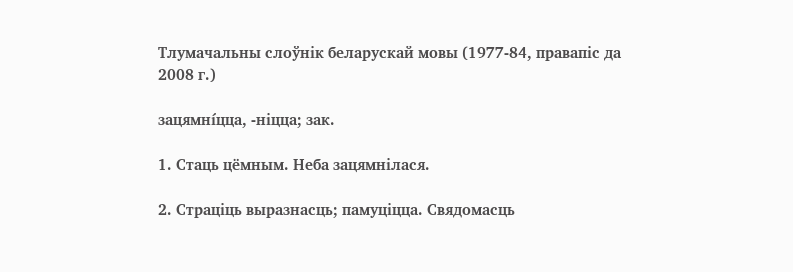Тлумачальны слоўнік беларускай мовы (1977-84, правапіс да 2008 г.)

зацямні́цца, ‑ніцца; зак.

1. Стаць цёмным. Неба зацямнілася.

2. Страціць выразнасць; памуціцца. Свядомасць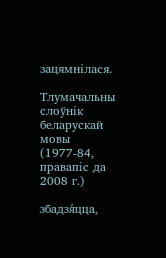зацямнілася.

Тлумачальны слоўнік беларускай мовы (1977-84, правапіс да 2008 г.)

збадзя́цца,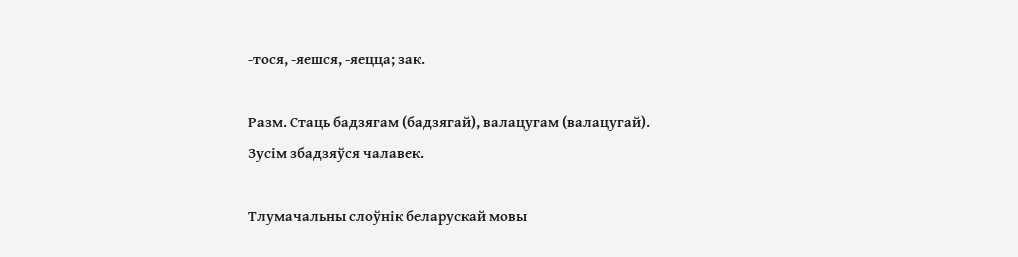‑тося, ‑яешся, ‑яецца; зак.

Разм. Стаць бадзягам (бадзягай), валацугам (валацугай). Зусім збадзяўся чалавек.

Тлумачальны слоўнік беларускай мовы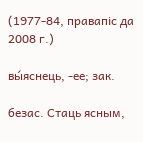(1977-84, правапіс да 2008 г.)

вы́яснець, ‑ее; зак.

безас. Стаць ясным,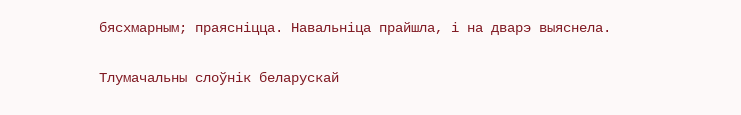бясхмарным; праясніцца. Навальніца прайшла, і на дварэ выяснела.

Тлумачальны слоўнік беларускай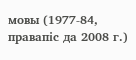мовы (1977-84, правапіс да 2008 г.)